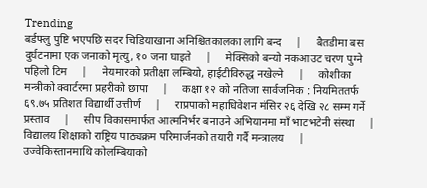Trending
बर्डफ्लु पुष्टि भएपछि सदर चिडियाखाना अनिश्चितकालका लागि बन्द     |     बैतडीमा बस दुर्घटनामा एक जनाको मृत्यु, १० जना घाइते     |     मेक्सिको बन्यो नकआउट चरण पुग्ने पहिलो टिम     |     नेयमारको प्रतीक्षा लम्बियो, हाईटीविरुद्ध नखेल्ने     |     कोशीका मन्त्रीको क्वार्टरमा प्रहरीको छापा     |     कक्षा १२ को नतिजा सार्वजनिक : नियमिततर्फ ६९.७५ प्रतिशत विद्यार्थी उत्तीर्ण     |     राप्रपाको महाधिवेशन मंसिर २६ देखि २८ सम्म गर्ने प्रस्ताव     |     सीप विकासमार्फत आत्मनिर्भर बनाउने अभियानमा माँ भाटभटेनी संस्था     |     विद्यालय शिक्षाको राष्ट्रिय पाठ्यक्रम परिमार्जनको तयारी गर्दै मन्त्रालय     |     उज्वेकिस्तानमाथि कोलम्बियाको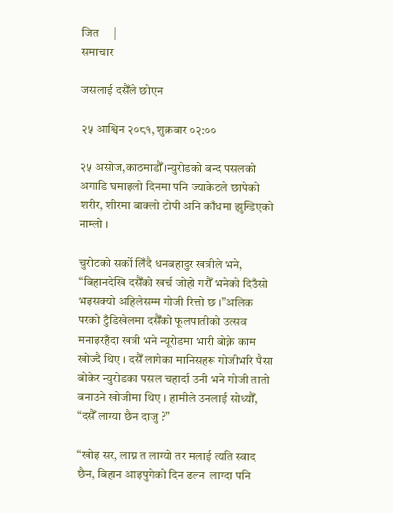जित     |
समाचार

जसलाई दसैँले छोएन

२५ आश्विन २०८१, शुक्रबार ०२:००

२५ असोज,काठमाडौँ।न्युरोडको बन्द पसलको अगाडि घमाइलो दिनमा पनि ज्याकेटले छापेको शरीर, शीरमा बाक्लो टोपी अनि काँधमा झुन्डिएको नाम्लो ।

चुरोटको सर्को लिँदै धनबहादुर खत्रीले भने, “बिहानदेखि दसैँको खर्च जोहो गरौँ भनेको दिउँसो भइसक्यो अहिलेसम्म गोजी रित्तो छ ।”अलिक परको टुँडिखेलमा दसैँको फूलपातीको उत्सव मनाइरहँदा खत्री भने न्यूरोडमा भारी बोक्ने काम खोज्दै थिए । दसैँ लागेका मानिसहरू गोजीभरि पैसा बोकेर न्युरोडका पसल चहार्दा उनी भने गोजी तातो बनाउने खोजीमा थिए । हामीले उनलाई सोध्यौँ, “दसैँ लाग्या छैन दाजु ?”

“खोइ सर, लाग्न त लाग्यो तर मलाई त्यति स्वाद छैन, बिहान आइपुगेको दिन ढल्न  लाग्दा पनि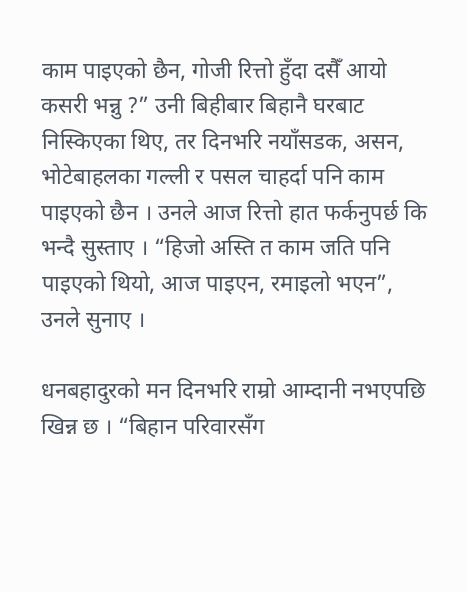काम पाइएको छैन, गोजी रित्तो हुँदा दसैँ आयो कसरी भन्नु ?” उनी बिहीबार बिहानै घरबाट निस्किएका थिए, तर दिनभरि नयाँसडक, असन, भोटेबाहलका गल्ली र पसल चाहर्दा पनि काम पाइएको छैन । उनले आज रित्तो हात फर्कनुपर्छ कि भन्दै सुस्ताए । “हिजो अस्ति त काम जति पनि पाइएको थियो, आज पाइएन, रमाइलो भएन”, उनले सुनाए ।

धनबहादुरको मन दिनभरि राम्रो आम्दानी नभएपछि खिन्न छ । “बिहान परिवारसँग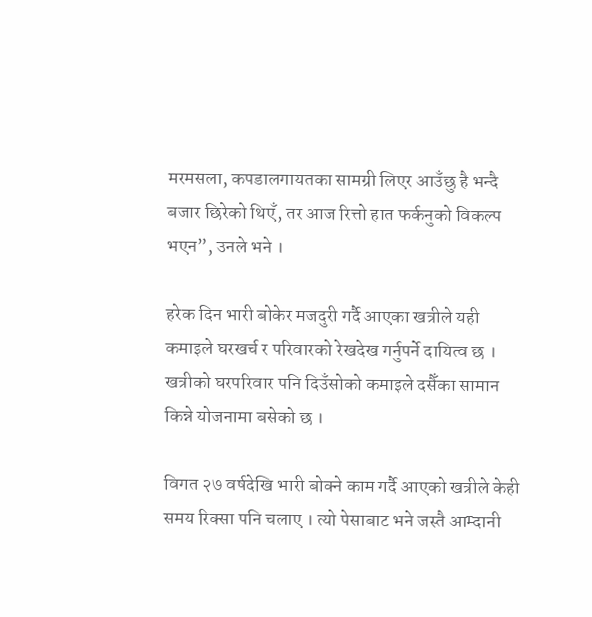मरमसला, कपडालगायतका सामग्री लिएर आउँछु है भन्दै बजार छिरेको थिएँ, तर आज रित्तो हात फर्कनुको विकल्प भएन”, उनले भने ।

हरेक दिन भारी बोकेर मजदुरी गर्दै आएका खत्रीले यही कमाइले घरखर्च र परिवारको रेखदेख गर्नुपर्ने दायित्व छ । खत्रीको घरपरिवार पनि दिउँसोको कमाइले दसैँका सामान किन्ने योजनामा बसेको छ ।

विगत २७ वर्षदेखि भारी बोक्ने काम गर्दै आएको खत्रीले केही समय रिक्सा पनि चलाए । त्यो पेसाबाट भने जस्तै आम्दानी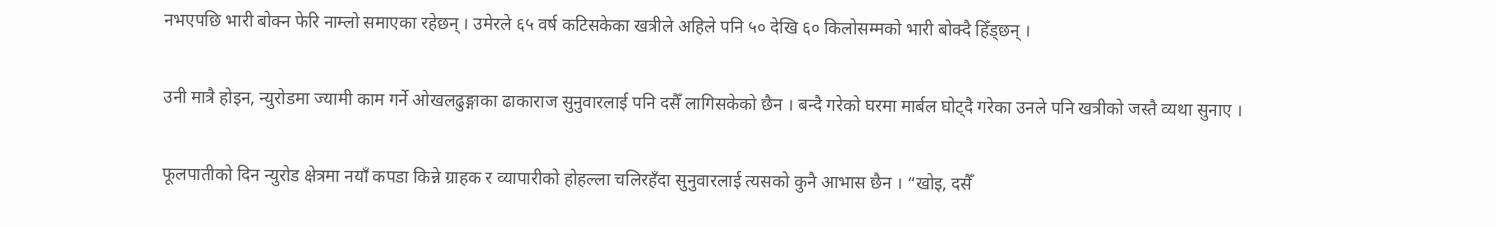नभएपछि भारी बोक्न फेरि नाम्लो समाएका रहेछन् । उमेरले ६५ वर्ष कटिसकेका खत्रीले अहिले पनि ५० देखि ६० किलोसम्मको भारी बोक्दै हिँड्छन् ।

उनी मात्रै होइन, न्युरोडमा ज्यामी काम गर्ने ओखलढुङ्गाका ढाकाराज सुनुवारलाई पनि दसैँ लागिसकेको छैन । बन्दै गरेको घरमा मार्बल घोट्दै गरेका उनले पनि खत्रीको जस्तै व्यथा सुनाए ।

फूलपातीको दिन न्युरोड क्षेत्रमा नयाँ कपडा किन्ने ग्राहक र व्यापारीको होहल्ला चलिरहँदा सुनुवारलाई त्यसको कुनै आभास छैन । “खोइ, दसैँ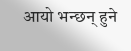आयो भन्छन् हुने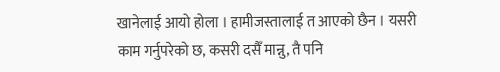खानेलाई आयो होला । हामीजस्तालाई त आएको छैन । यसरी काम गर्नुपरेको छ, कसरी दसैँ मान्नु, तै पनि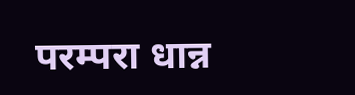परम्परा धान्न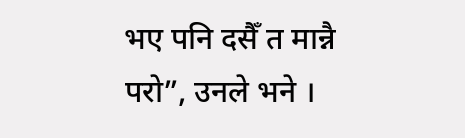भए पनि दसैँ त मान्नै परो”, उनले भने ।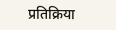प्रतिक्रिया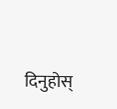दिनुहोस्